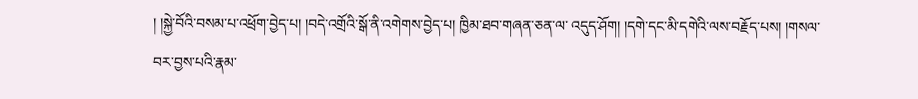། །སྐྱེ་བོའི་བསམ་པ་འཕྲོག་བྱེད་པ། །བདེ་འགྲོའི་སྒོ་ནི་འགེགས་བྱེད་པ། ཁྱིམ་ཐབ་གཞན་ཅན་ལ་ འདུད་ཤོག། །དགེ་དང་མི་དགེའི་ལས་བརྗོད་པས། །གསལ་བར་བྱས་པའི་རྣམ་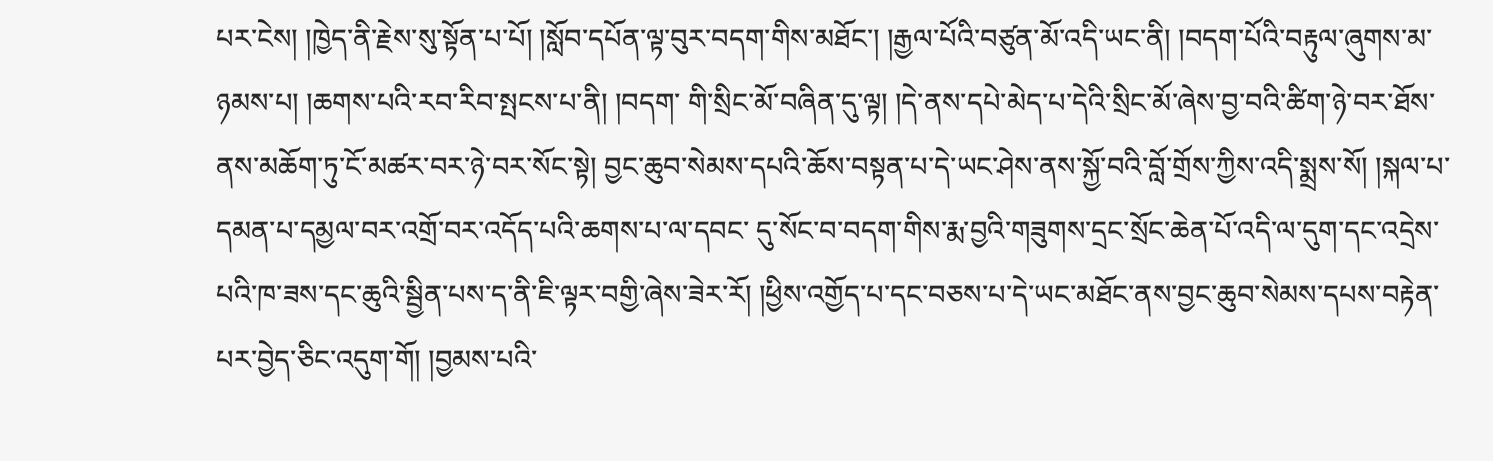པར་ངེས། །ཁྱེད་ནི་རྗེས་སུ་སྟོན་པ་པོ། །སློབ་དཔོན་ལྟ་བུར་བདག་གིས་མཐོང་། །རྒྱལ་པོའི་བཙུན་མོ་འདི་ཡང་ནི། །བདག་པོའི་བརྟུལ་ཞུགས་མ་ཉམས་པ། །ཆགས་པའི་རབ་རིབ་སྤངས་པ་ནི། །བདག་ གི་སྲིང་མོ་བཞིན་དུ་ལྟ། །དེ་ནས་དཔེ་མེད་པ་དེའི་སྲིང་མོ་ཞེས་བྱ་བའི་ཚིག་ཉེ་བར་ཐོས་ནས་མཆོག་ཏུ་ངོ་མཚར་བར་ཉེ་བར་སོང་སྟེ། བྱང་ཆུབ་སེམས་དཔའི་ཆོས་བསྟན་པ་དེ་ཡང་ཤེས་ནས་སྐྱོ་བའི་བློ་གྲོས་ཀྱིས་འདི་སྨྲས་སོ། །སྐལ་པ་དམན་པ་དམྱལ་བར་འགྲོ་བར་འདོད་པའི་ཆགས་པ་ལ་དབང་ དུ་སོང་བ་བདག་གིས་རྨ་བྱའི་གཟུགས་དྲང་སྲོང་ཆེན་པོ་འདི་ལ་དུག་དང་འདྲེས་པའི་ཁ་ཟས་དང་ཆུའི་སྦྱིན་པས་ད་ནི་ཇི་ལྟར་བགྱི་ཞེས་ཟེར་རོ། །ཕྱིས་འགྱོད་པ་དང་བཅས་པ་དེ་ཡང་མཐོང་ནས་བྱང་ཆུབ་སེམས་དཔས་བརྟེན་པར་བྱེད་ཅིང་འདུག་གོ། །བྱམས་པའི་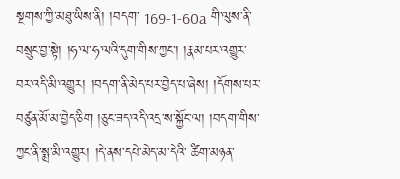སྔགས་ཀྱི་མཐུ་ཡིས་ནི། །བདག་ 169-1-60a གི་ལུས་ནི་བསྲུང་བྱ་སྟེ། །ཧ་ལ་ཧ་ལའི་དུག་གིས་ཀྱང་། །རྣམ་པར་འགྱུར་བར་འདི་མི་འགྱུར། །བདག་ནི་མེད་པར་བྱེད་པ་ཞེས། །དོགས་པར་བཙུན་མོ་མ་བྱེད་ཅིག །ཅུང་ཟད་འདི་འདྲ་ས་སྐྱོང་ལ། །བདག་གིས་ཀྱང་ནི་སྨྲ་མི་འགྱུར། །དེ་ནས་དཔེ་མེད་མ་དེའི་ ཚིག་མཉན་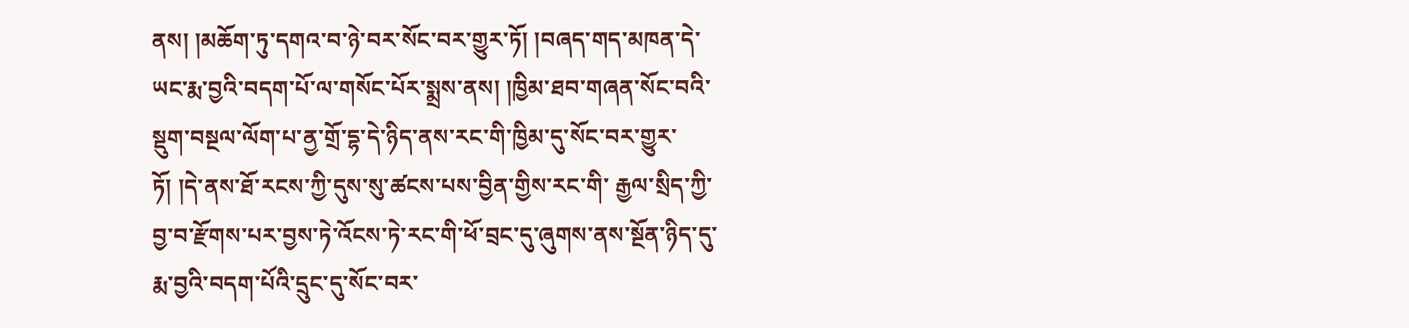ནས། །མཆོག་ཏུ་དགའ་བ་ཉེ་བར་སོང་བར་གྱུར་ཏོ། །བཞད་གད་མཁན་དེ་ཡང་རྨ་བྱའི་བདག་པོ་ལ་གསོང་པོར་སྨྲས་ནས། །ཁྱིམ་ཐབ་གཞན་སོང་བའི་སྡུག་བསྔལ་ལོག་པ་ནྱ་གྲོ་དྷ་དེ་ཉིད་ནས་རང་གི་ཁྱིམ་དུ་སོང་བར་གྱུར་ཏོ། །དེ་ནས་ཐོ་རངས་ཀྱི་དུས་སུ་ཚངས་པས་བྱིན་གྱིས་རང་གི་ རྒྱལ་སྲིད་ཀྱི་བྱ་བ་རྫོགས་པར་བྱས་ཏེ་འོངས་ཏེ་རང་གི་ཕོ་བྲང་དུ་ཞུགས་ནས་སྔོན་ཉིད་དུ་རྨ་བྱའི་བདག་པོའི་དྲུང་དུ་སོང་བར་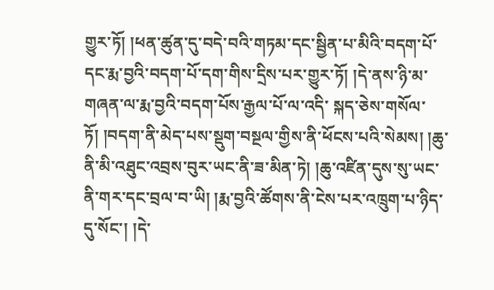གྱུར་ཏོ། །ཕན་ཚུན་དུ་བདེ་བའི་གཏམ་དང་སྦྱིན་པ་མིའི་བདག་པོ་དང་རྨ་བྱའི་བདག་པོ་དག་གིས་དྲིས་པར་གྱུར་ཏོ། །དེ་ནས་ཉི་མ་གཞན་ལ་རྨ་བྱའི་བདག་པོས་རྒྱལ་པོ་ལ་འདི་ སྐད་ཅེས་གསོལ་ཏོ། །བདག་ནི་མེད་པས་སྡུག་བསྔལ་གྱིས་ནི་ཕོངས་པའི་སེམས། །ཆུ་ནི་མི་འཐུང་འབྲས་བུར་ཡང་ནི་ཟ་མིན་ཏེ། །ཆུ་འཛིན་དུས་སུ་ཡང་ནི་གར་དང་བྲལ་བ་ཡི། །རྨ་བྱའི་ཚོགས་ནི་ངེས་པར་འཁྲུག་པ་ཉིད་དུ་སོང་། །དེ་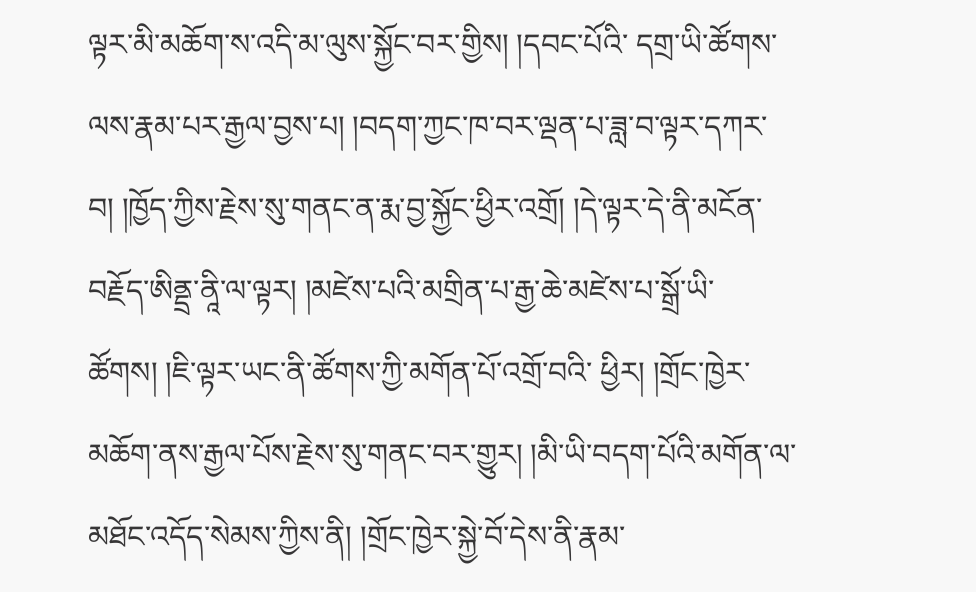ལྟར་མི་མཆོག་ས་འདི་མ་ལུས་སྐྱོང་བར་གྱིས། །དབང་པོའི་ དགྲ་ཡི་ཚོགས་ལས་རྣམ་པར་རྒྱལ་བྱས་པ། །བདག་ཀྱང་ཁ་བར་ལྡན་པ་ཟླ་བ་ལྟར་དཀར་བ། །ཁྱོད་ཀྱིས་རྗེས་སུ་གནང་ན་རྨ་བྱ་སྐྱོང་ཕྱིར་འགྲོ། །དེ་ལྟར་དེ་ནི་མངོན་བརྗོད་ཨིནྡྲ་ནཱི་ལ་ལྟར། །མཛེས་པའི་མགྲིན་པ་རྒྱ་ཆེ་མཛེས་པ་སྒྲོ་ཡི་ཚོགས། །ཇི་ལྟར་ཡང་ནི་ཚོགས་ཀྱི་མགོན་པོ་འགྲོ་བའི་ ཕྱིར། །གྲོང་ཁྱེར་མཆོག་ནས་རྒྱལ་པོས་རྗེས་སུ་གནང་བར་གྱུར། །མི་ཡི་བདག་པོའི་མགོན་ལ་མཐོང་འདོད་སེམས་ཀྱིས་ནི། །གྲོང་ཁྱེར་སྐྱེ་བོ་དེས་ནི་རྣམ་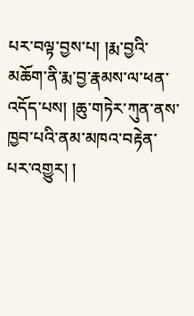པར་བལྟ་བྱས་པ། །རྨ་བྱའི་མཆོག་ནི་རྨ་བྱ་རྣམས་ལ་ཕན་འདོད་པས། །ཆུ་གཏེར་ཀུན་ནས་ཁྱབ་པའི་ནམ་མཁའ་བརྟེན་པར་འགྱུར། །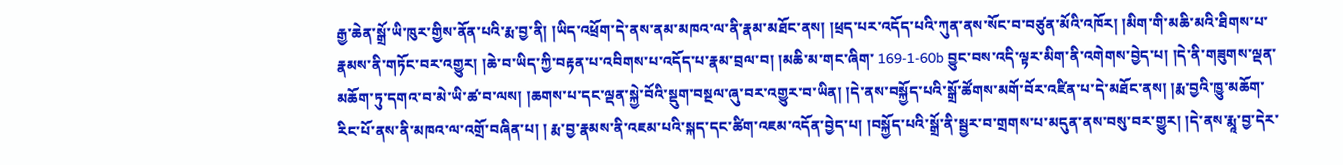རྒྱ་ཆེན་སྒྲོ་ཡི་ཁུར་གྱིས་ནོན་པའི་རྨ་བྱ་ནི། །ཡིད་འཕྲོག་དེ་ནས་ནམ་མཁའ་ལ་ནི་རྣམ་མཐོང་ནས། །ཕྲད་པར་འདོད་པའི་ཀུན་ནས་སོང་བ་བཙུན་མོའི་འཁོར། །མིག་གི་མཆི་མའི་ཐིགས་པ་རྣམས་ནི་གཏོང་བར་འགྱུར། །ཆེ་བ་ཡིད་ཀྱི་བརྟན་པ་འབིགས་པ་འདོད་པ་རྣམ་བྲལ་བ། །མཆི་མ་གང་ཞིག་ 169-1-60b བྱུང་བས་འདི་ལྟར་མིག་ནི་འགེགས་བྱེད་པ། །དེ་ནི་གཟུགས་ལྡན་མཆོག་ཏུ་དགའ་བ་མེ་ཡི་ཚ་བ་ལས། །ཆགས་པ་དང་ལྡན་སྐྱེ་བོའི་སྡུག་བསྔལ་ཞུ་བར་འགྱུར་བ་ཡིན། །དེ་ནས་བསྐྱོད་པའི་སྒྲོ་ཚོགས་མགོ་བོར་འཛིན་པ་དེ་མཐོང་ནས། །རྨ་བྱའི་ཁྱུ་མཆོག་རིང་པོ་ནས་ནི་མཁའ་ལ་འགྲོ་བཞིན་པ། ། རྨ་བྱ་རྣམས་ནི་འཇམ་པའི་སྐད་དང་ཚིག་འཇམ་འདོན་བྱེད་པ། །བསྐྱོད་པའི་སྒྲོ་ནི་སྦྱར་བ་གྲགས་པ་མདུན་ནས་བསུ་བར་གྱུར། །དེ་ནས་རྨཱ་བྱ་དེར་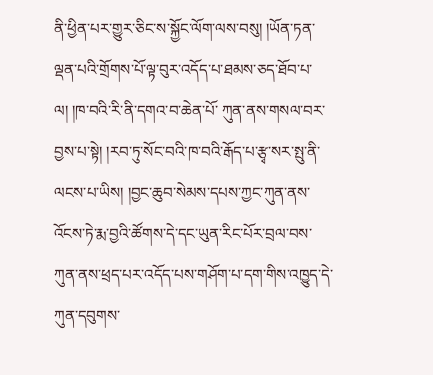ནི་ཕྱིན་པར་གྱུར་ཅིང་ས་སྐྱོང་ལོག་ལས་བསུ། །ཡོན་ཏན་ལྡན་པའི་གྲོགས་པོ་ལྟ་བུར་འདོད་པ་ཐམས་ཅད་ཐོབ་པ་ལ། །ཁ་བའི་རི་ནི་དགའ་བ་ཆེན་པོ་ ཀུན་ནས་གསལ་བར་བྱས་པ་སྟེ། །རབ་ཏུ་སོང་བའི་ཁ་བའི་རྒོད་པ་རྩྭ་སར་སྤུ་ནི་ལངས་པ་ཡིས། །བྱང་ཆུབ་སེམས་དཔས་ཀྱང་ཀུན་ནས་འོངས་ཏེ་རྨ་བྱའི་ཚོགས་དེ་དང་ཡུན་རིང་པོར་བྲལ་བས་ཀུན་ནས་ཕྲད་པར་འདོད་པས་གཤོག་པ་དག་གིས་འཁྱུད་དེ་ཀུན་དབུགས་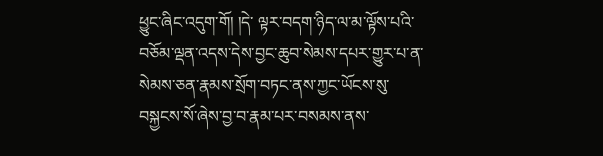ཕྱུང་ཞིང་འདུག་གོ། །དེ་ ལྟར་བདག་ཉིད་ལ་མ་ལྟོས་པའི་བཅོམ་ལྡན་འདས་དེས་བྱང་ཆུབ་སེམས་དཔར་གྱུར་པ་ན་སེམས་ཅན་རྣམས་སྲོག་བཏང་ནས་ཀྱང་ཡོངས་སུ་བསྐྱངས་སོ་ཞེས་བྱ་བ་རྣམ་པར་བསམས་ནས་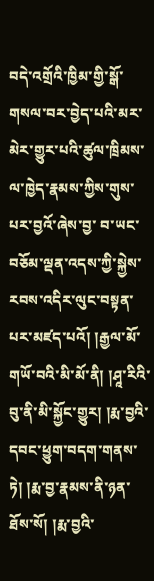བདེ་འགྲོའི་ཁྱིམ་གྱི་སྒོ་གསལ་བར་བྱེད་པའི་མར་མེར་གྱུར་པའི་ཚུལ་ཁྲིམས་ལ་ཁྱེད་རྣམས་ཀྱིས་གུས་པར་བྱའོ་ཞེས་བྱ་ བ་ཡང་བཅོམ་ལྡན་འདས་ཀྱི་སྐྱེས་རབས་འདིར་ལུང་བསྟན་པར་མཛད་པའོ། །རྒྱལ་མོ་གཡོ་བའི་མི་མོ་ནི། །ཤཱ་རིའི་བུ་ནི་མི་སྐྱོང་གྱུར། །རྨ་བྱའི་དབང་ཕྱུག་བདག་གནས་ཏེ། །རྨ་བྱ་རྣམས་ནི་ཉན་ཐོས་སོ། །རྨ་བྱའི་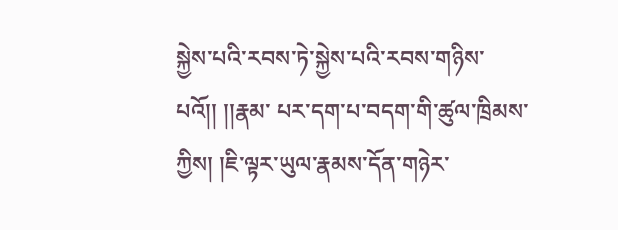སྐྱེས་པའི་རབས་ཏེ་སྐྱེས་པའི་རབས་གཉིས་པའོ།། །།རྣམ་ པར་དག་པ་བདག་གི་ཚུལ་ཁྲིམས་ཀྱིས། །ཇི་ལྟར་ཡུལ་རྣམས་དོན་གཉེར་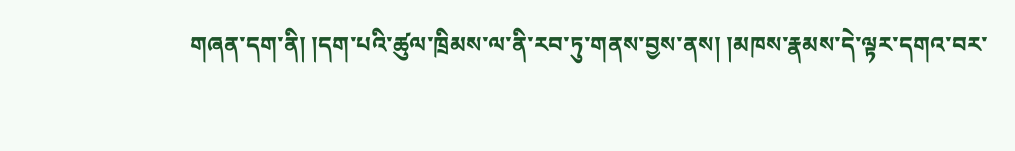གཞན་དག་ནི། །དག་པའི་ཚུལ་ཁྲིམས་ལ་ནི་རབ་ཏུ་གནས་བྱས་ནས། །མཁས་རྣམས་དེ་ལྟར་དགའ་བར་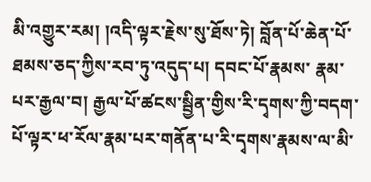མི་འགྱུར་རམ། །འདི་ལྟར་རྗེས་སུ་ཐོས་ཏེ། བློན་པོ་ཆེན་པོ་ཐམས་ཅད་ཀྱིས་རབ་ཏུ་འདུད་པ། དབང་པོ་རྣམས་ རྣམ་པར་རྒྱལ་བ། རྒྱལ་པོ་ཚངས་སྦྱིན་གྱིས་རི་དྭགས་ཀྱི་བདག་པོ་ལྟར་ཕ་རོལ་རྣམ་པར་གནོན་པ་རི་དྭགས་རྣམས་ལ་མི་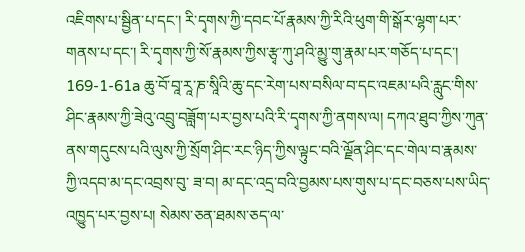འཇིགས་པ་སྦྱིན་པ་དང་། རི་དྭགས་ཀྱི་དབང་པོ་རྣམས་ཀྱི་རིའི་ཕུག་གི་སྒོར་ལྷག་པར་གནས་པ་དང་། རི་དྭགས་ཀྱི་སོ་རྣམས་ཀྱིས་རྩྭ་ཀུ་ཤའི་མྱུ་གུ་རྣམ་པར་གཅོད་པ་དང་། 169-1-61a ཆུ་བོ་བཱ་རཱ་ཎ་སཱིའི་ཆུ་དང་རེག་པས་བསིལ་བ་དང་འཇམ་པའི་རླུང་གིས་ཤིང་རྣམས་ཀྱི་ཟེའུ་འབྲུ་བཟློག་པར་བྱས་པའི་རི་དྭགས་ཀྱི་ནགས་ལ། དཀའ་ཐུབ་ཀྱིས་ཀུན་ནས་གདུངས་པའི་ལུས་ཀྱི་སྲོག་ཤིང་རང་ཉིད་ཀྱིས་ལྟུང་བའི་ལྗོན་ཤིང་དང་གེལ་བ་རྣམས་ཀྱི་འདབ་མ་དང་འབྲས་བུ་ ཟ་བ། མ་དང་འདྲ་བའི་བྱམས་པས་གུས་པ་དང་བཅས་པས་ཡིད་འཁྱུད་པར་བྱས་པ། སེམས་ཅན་ཐམས་ཅད་ལ་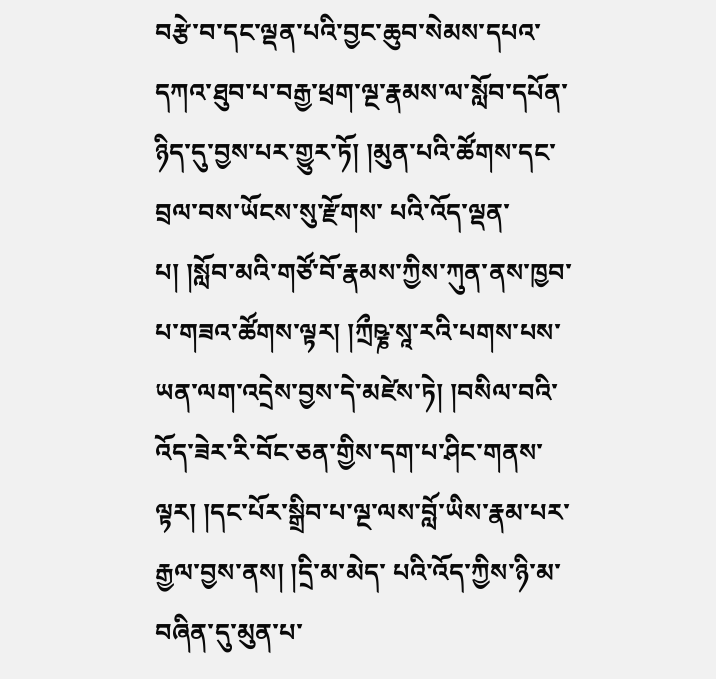བརྩེ་བ་དང་ལྡན་པའི་བྱང་ཆུབ་སེམས་དཔའ་དཀའ་ཐུབ་པ་བརྒྱ་ཕྲག་ལྔ་རྣམས་ལ་སློབ་དཔོན་ཉིད་དུ་བྱས་པར་གྱུར་ཏོ། །མུན་པའི་ཚོགས་དང་བྲལ་བས་ཡོངས་སུ་རྫོགས་ པའི་འོད་ལྡན་པ། །སློབ་མའི་གཙོ་བོ་རྣམས་ཀྱིས་ཀུན་ནས་ཁྱབ་པ་གཟའ་ཚོགས་ལྟར། །ཀྲྀཥྞ་སཱ་རའི་པགས་པས་ཡན་ལག་འདྲེས་བྱས་དེ་མཛེས་ཏེ། །བསིལ་བའི་འོད་ཟེར་རི་བོང་ཅན་གྱིས་དག་པ་ཤིང་གནས་ལྟར། །དང་པོར་སྒྲིབ་པ་ལྔ་ལས་བློ་ཡིས་རྣམ་པར་རྒྱལ་བྱས་ནས། །དྲི་མ་མེད་ པའི་འོད་ཀྱིས་ཉི་མ་བཞིན་དུ་མུན་པ་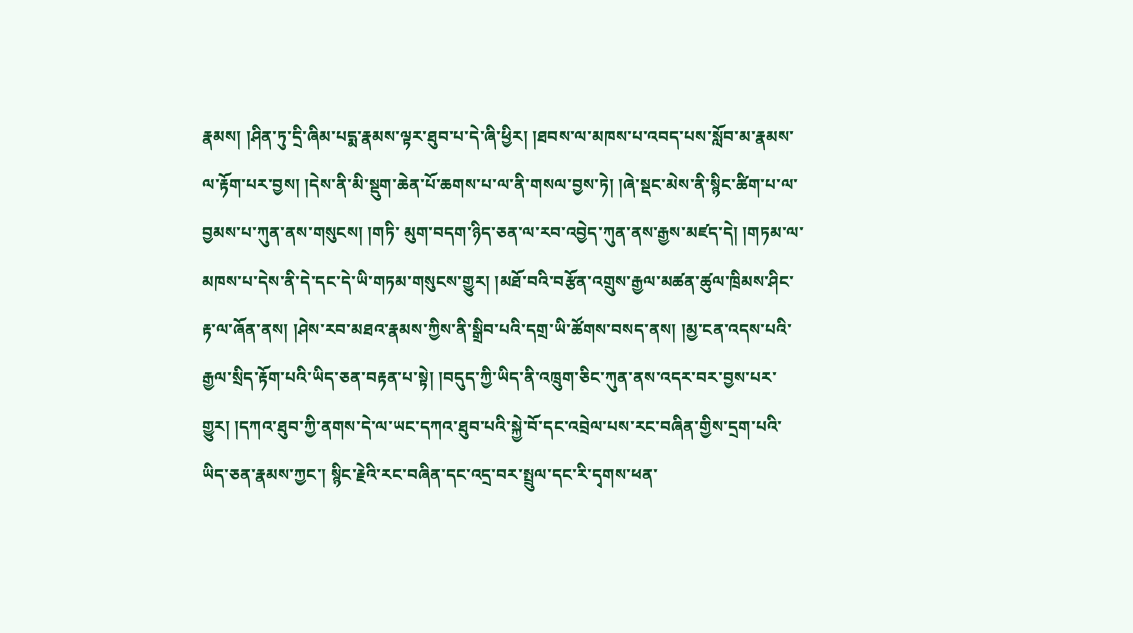རྣམས། །ཤིན་ཏུ་དྲི་ཞིམ་པདྨ་རྣམས་ལྟར་ཐུབ་པ་དེ་ཞི་ཕྱིར། །ཐབས་ལ་མཁས་པ་འབད་པས་སློབ་མ་རྣམས་ལ་རྟོག་པར་བྱས། །དེས་ནི་མི་སྡུག་ཆེན་པོ་ཆགས་པ་ལ་ནི་གསལ་བྱས་ཏེ། །ཞེ་སྡང་མེས་ནི་སྙིང་ཚིག་པ་ལ་བྱམས་པ་ཀུན་ནས་གསུངས། །གཏི་ མུག་བདག་ཉིད་ཅན་ལ་རབ་འབྱེད་ཀུན་ནས་རྒྱས་མཛད་དེ། །གཏམ་ལ་མཁས་པ་དེས་ནི་དེ་དང་དེ་ཡི་གཏམ་གསུངས་གྱུར། །མཐོ་བའི་བརྩོན་འགྲུས་རྒྱལ་མཚན་ཚུལ་ཁྲིམས་ཤིང་རྟ་ལ་ཞོན་ནས། །ཤེས་རབ་མཐའ་རྣམས་ཀྱིས་ནི་སྒྲིབ་པའི་དགྲ་ཡི་ཚོགས་བསད་ནས། །མྱ་ངན་འདས་པའི་ རྒྱལ་སྲིད་རྟོག་པའི་ཡིད་ཅན་བརྟན་པ་སྟེ། །བདུད་ཀྱི་ཡིད་ནི་འཁྲུག་ཅིང་ཀུན་ནས་འདར་བར་བྱས་པར་གྱུར། །དཀའ་ཐུབ་ཀྱི་ནགས་དེ་ལ་ཡང་དཀའ་ཐུབ་པའི་སྐྱེ་བོ་དང་འབྲེལ་པས་རང་བཞིན་གྱིས་དྲག་པའི་ཡིད་ཅན་རྣམས་ཀྱང་། སྙིང་རྗེའི་རང་བཞིན་དང་འདྲ་བར་སྤྲུལ་དང་རི་དྭགས་ཕན་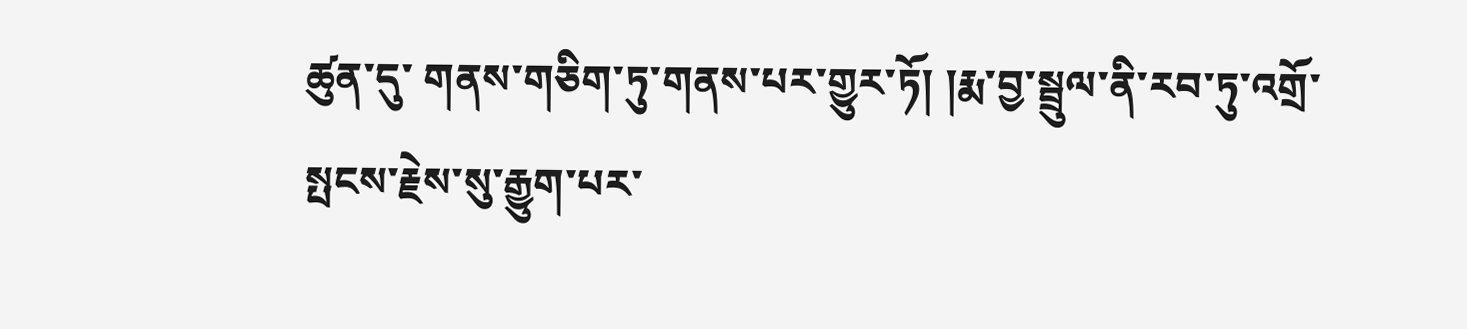ཚུན་དུ་ གནས་གཅིག་ཏུ་གནས་པར་གྱུར་ཏོ། །རྨ་བྱ་སྦྲུལ་ནི་རབ་ཏུ་འགྲོ་སྤངས་རྗེས་སུ་རྒྱུག་པར་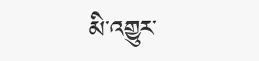མི་འགྱུར་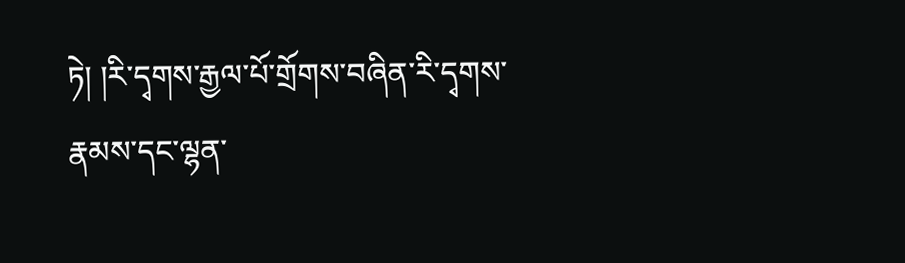ཏེ། །རི་དྭགས་རྒྱལ་པོ་གྲོགས་བཞིན་རི་དྭགས་རྣམས་དང་ལྷན་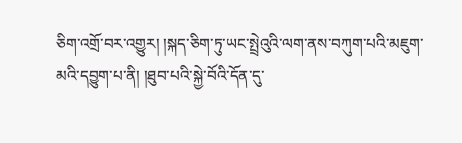ཅིག་འགྲོ་བར་འགྱུར། །སྐད་ཅིག་ཏུ་ཡང་སྤྲེའུའི་ལག་ནས་བཀུག་པའི་མཇུག་མའི་དབྱུག་པ་ནི། །ཐུབ་པའི་སྐྱེ་བོའི་དོན་དུ་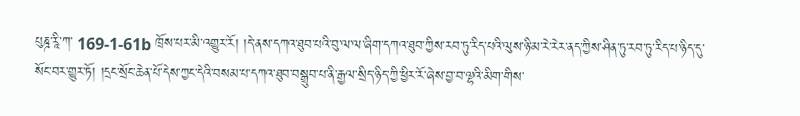པུཎྜ་རཱི་ཀ་ 169-1-61b ཁྲོས་པར་མི་འགྱུར་རོ། །དེ་ནས་དཀའ་ཐུབ་པའི་བུ་ལ་ལ་ཞིག་དཀའ་ཐུབ་ཀྱིས་རབ་ཏུ་རིད་པའི་ལུས་ཉི་མ་རེ་རེར་ནད་ཀྱིས་ཤིན་ཏུ་རབ་ཏུ་རིད་པ་ཉིད་དུ་སོང་བར་གྱུར་ཏོ། །དྲང་སྲོང་ཆེན་པོ་དེས་ཀྱང་དེའི་བསམ་པ་དཀའ་ཐུབ་བསྒྲུབ་པ་ནི་རྒྱལ་སྲིད་ཉིད་ཀྱི་ཕྱིར་རོ་ཞེས་བྱ་བ་ལྷའི་མིག་གིས་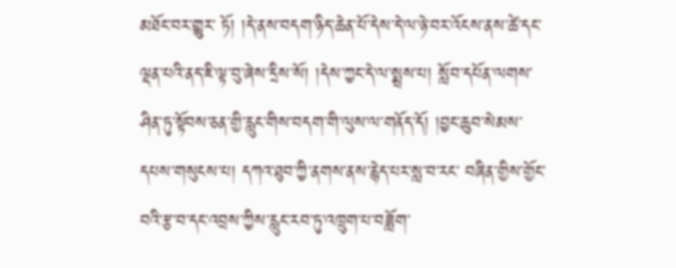མཐོང་བར་གྱུར་ ཏོ། །དེ་ནས་བདག་ཉིད་ཆེན་པོ་དེས་དེ་ལ་ཉེ་བར་འོངས་ནས་ཚེ་དང་ལྡན་པའི་ནད་ཇི་ལྟ་བུ་ཞེས་དྲིས་སོ། །དེས་ཀྱང་དེ་ལ་སྨྲས་པ། སློབ་དཔོན་ལགས་ཤིན་ཏུ་སྟོབས་ཅན་གྱི་རླུང་གིས་བདག་གི་ལུས་ལ་གནོད་དོ། །བྱང་ཆུབ་སེམས་དཔས་གསུངས་པ། དཀའ་ཐུབ་ཀྱི་ནགས་ནས་རྙེད་པར་སླ་བ་རང་ བཞིན་གྱིས་གྱོང་བའི་རྩ་བ་དང་འབྲས་ཀྱིས་རླུང་རབ་ཏུ་འཁྲུག་པ་བཟློག་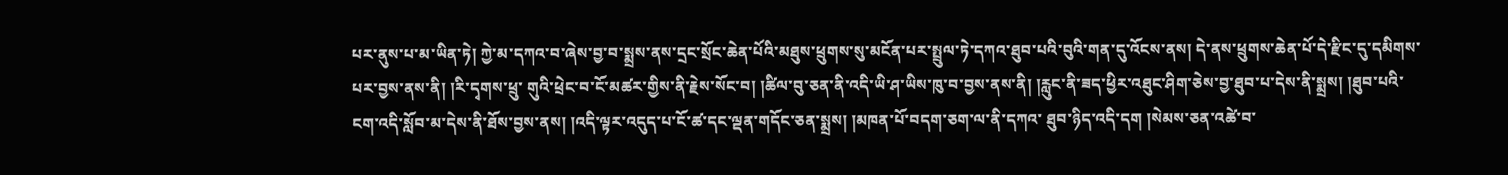པར་ནུས་པ་མ་ཡིན་ཏེ། ཀྱེ་མ་དཀའ་བ་ཞེས་བྱ་བ་སྨྲས་ནས་དྲང་སྲོང་ཆེན་པོའི་མཐུས་ཕྲུགས་སུ་མངོན་པར་སྤྲུལ་ཏེ་དཀའ་ཐུབ་པའི་བུའི་གན་དུ་འོངས་ནས། དེ་ནས་ཕྲུགས་ཆེན་པོ་དེ་རྫིང་དུ་དམིགས་པར་བྱས་ནས་ནི། །རི་དྭགས་ཕྲུ་ གུའི་ཕྲེང་བ་ངོ་མཚར་གྱིས་ནི་རྗེས་སོང་བ། །ཚིལ་བུ་ཅན་ནི་འདི་ཡི་ཤ་ཡིས་ཁུ་བ་བྱས་ནས་ནི། །རླུང་ནི་ཟད་ཕྱིར་འཐུང་ཤིག་ཅེས་བྱ་ཐུབ་པ་དེས་ནི་སྨྲས། །ཐུབ་པའི་ངག་འདི་སློབ་མ་དེས་ནི་ཐོས་བྱས་ནས། །འདི་ལྟར་འདུད་པ་ངོ་ཚ་དང་ལྡན་གདོང་ཅན་སྨྲས། །མཁན་པོ་བདག་ཅག་ལ་ནི་དཀའ་ ཐུབ་ཉིད་འདི་དག །སེམས་ཅན་འཚེ་བ་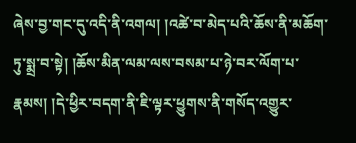ཞེས་བྱ་གང་དུ་འདི་ནི་འགལ། །འཚེ་བ་མེད་པའི་ཆོས་ནི་མཆོག་ཏུ་སྨྲ་བ་སྟེ། །ཆོས་མིན་ལམ་ལས་བསམ་པ་ཉེ་བར་ལོག་པ་རྣམས། །དེ་ཕྱིར་བདག་ནི་ཇི་ལྟར་ཕྱུགས་ནི་གསོད་འགྱུར་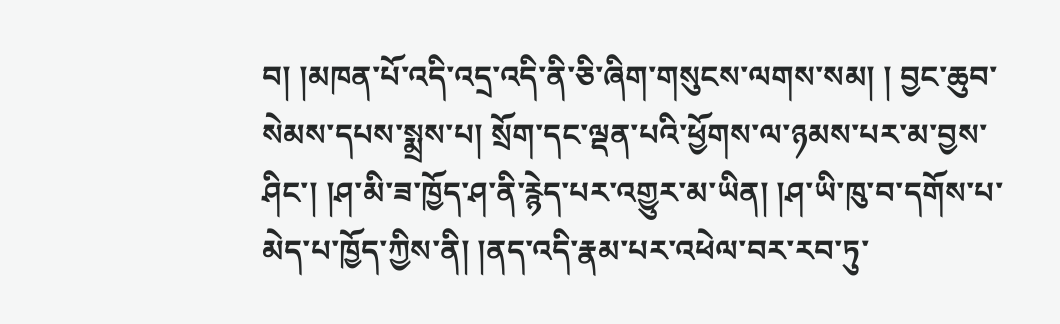བ། །མཁན་པོ་འདི་འདྲ་འདི་ནི་ཅི་ཞིག་གསུངས་ལགས་སམ། ། བྱང་ཆུབ་སེམས་དཔས་སྨྲས་པ། སྲོག་དང་ལྡན་པའི་ཕྱོགས་ལ་ཉམས་པར་མ་བྱས་ཤིང་། །ཤ་མི་ཟ་ཁྱོད་ཤ་ནི་རྙེད་པར་འགྱུར་མ་ཡིན། །ཤ་ཡི་ཁུ་བ་དགོས་པ་མེད་པ་ཁྱོད་ཀྱིས་ནི། །ནད་འདི་རྣམ་པར་འཕེལ་བར་རབ་ཏུ་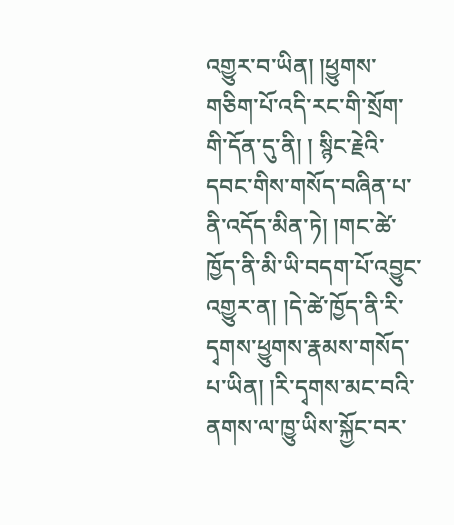འགྱུར་བ་ཡིན། །ཕྱུགས་གཅིག་པོ་འདི་རང་གི་སྲོག་གི་དོན་དུ་ནི། ། སྙིང་རྗེའི་དབང་གིས་གསོད་བཞིན་པ་ནི་འདོད་མིན་ཏེ། །གང་ཚེ་ཁྱོད་ནི་མི་ཡི་བདག་པོ་འབྱུང་འགྱུར་ན། །དེ་ཚེ་ཁྱོད་ནི་རི་དྭགས་ཕྱུགས་རྣམས་གསོད་པ་ཡིན། །རི་དྭགས་མང་བའི་ནགས་ལ་ཁྱུ་ཡིས་སྐྱོང་བར་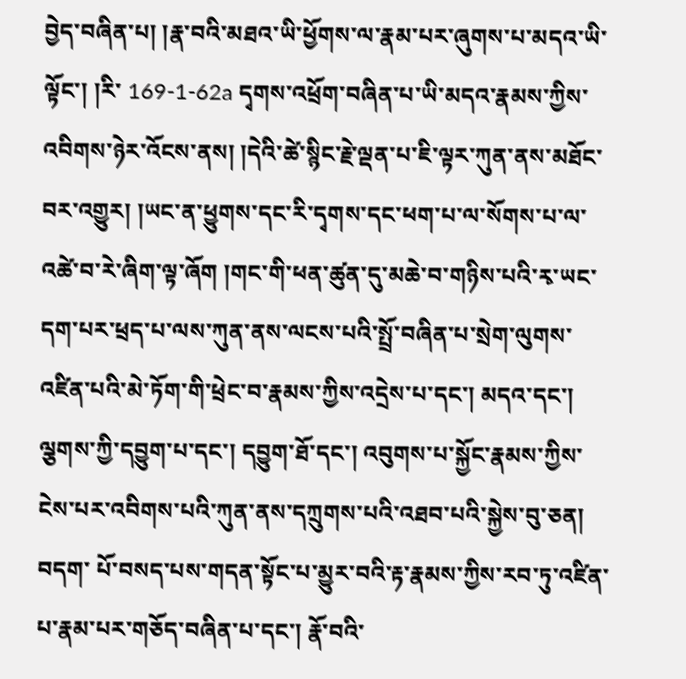བྱེད་བཞིན་པ། །རྣ་བའི་མཐའ་ཡི་ཕྱོགས་ལ་རྣམ་པར་ཞུགས་པ་མདའ་ཡི་ལྟོང་། །རི་ 169-1-62a དྭགས་འཕྲོག་བཞིན་པ་ཡི་མདའ་རྣམས་ཀྱིས་འབིགས་ཉེར་འོངས་ནས། །དེའི་ཚེ་སྙིང་རྗེ་ལྡན་པ་ཇི་ལྟར་ཀུན་ནས་མཐོང་བར་འགྱུར། །ཡང་ན་ཕྱུགས་དང་རི་དྭགས་དང་ཕག་པ་ལ་སོགས་པ་ལ་འཚེ་བ་རེ་ཞིག་ལྟ་ཞོག །གང་གི་ཕན་ཚུན་དུ་མཆེ་བ་གཉིས་པའི་རྭ་ཡང་ དག་པར་ཕྲད་པ་ལས་ཀུན་ནས་ལངས་པའི་སྤྲོ་བཞིན་པ་སྲེག་ལུགས་འཛིན་པའི་མེ་ཏོག་གི་ཕྲེང་བ་རྣམས་ཀྱིས་འདྲེས་པ་དང་། མདའ་དང་། ལྕགས་ཀྱི་དབྱུག་པ་དང་། དབྱུག་ཐོ་དང་། འབུགས་པ་སྐྱོང་རྣམས་ཀྱིས་ངེས་པར་འབིགས་པའི་ཀུན་ནས་དཀྲུགས་པའི་འཐབ་པའི་སྐྱེས་བུ་ཅན། བདག་ པོ་བསད་པས་གདན་སྟོང་པ་མྱུར་བའི་རྟ་རྣམས་ཀྱིས་རབ་ཏུ་འཛིན་པ་རྣམ་པར་གཅོད་བཞིན་པ་དང་། རྣོ་བའི་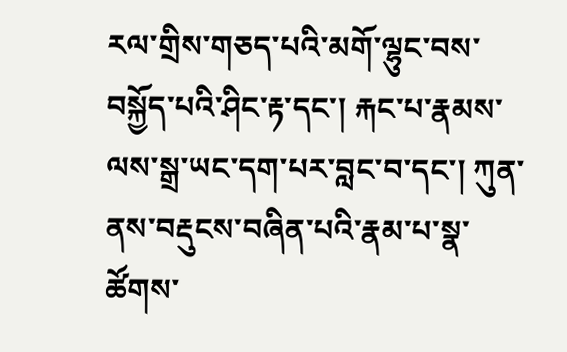རལ་གྲིས་གཅད་པའི་མགོ་ལྷུང་བས་བསྐྱོད་པའི་ཤིང་རྟ་དང་། རྐང་པ་རྣམས་ལས་སྒྲ་ཡང་དག་པར་བླང་བ་དང་། ཀུན་ནས་བརྡུངས་བཞིན་པའི་རྣམ་པ་སྣ་ཚོགས་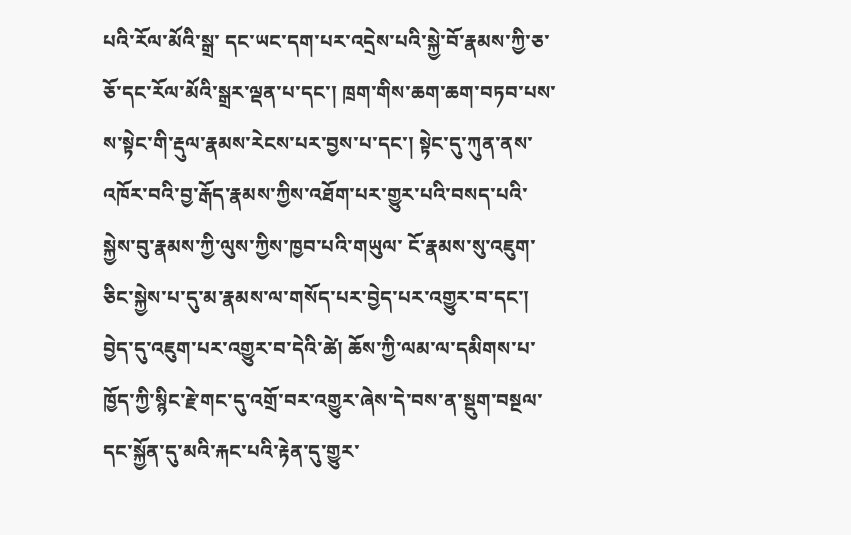པའི་རོལ་མོའི་སྒྲ་ དང་ཡང་དག་པར་འདྲེས་པའི་སྐྱེ་བོ་རྣམས་ཀྱི་ཅ་ཅོ་དང་རོལ་མོའི་སྒྲར་ལྡན་པ་དང་། ཁྲག་གིས་ཆག་ཆག་བཏབ་པས་ས་སྟེང་གི་རྡུལ་རྣམས་རེངས་པར་བྱས་པ་དང་། སྟེང་དུ་ཀུན་ནས་འཁོར་བའི་བྱ་རྒོད་རྣམས་ཀྱིས་འཐོག་པར་གྱུར་པའི་བསད་པའི་སྐྱེས་བུ་རྣམས་ཀྱི་ལུས་ཀྱིས་ཁྱབ་པའི་གཡུལ་ ངོ་རྣམས་སུ་འཇུག་ཅིང་སྐྱེས་པ་དུ་མ་རྣམས་ལ་གསོད་པར་བྱེད་པར་འགྱུར་བ་དང་། བྱེད་དུ་འཇུག་པར་འགྱུར་བ་དེའི་ཚེ། ཆོས་ཀྱི་ལམ་ལ་དམིགས་པ་ཁྱོད་ཀྱི་སྙིང་རྗེ་གང་དུ་འགྲོ་བར་འགྱུར་ཞེས་དེ་བས་ན་སྡུག་བསྔལ་དང་སྐྱོན་དུ་མའི་རྐང་པའི་རྟེན་དུ་གྱུར་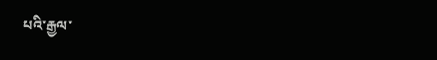པའི་རྒྱལ་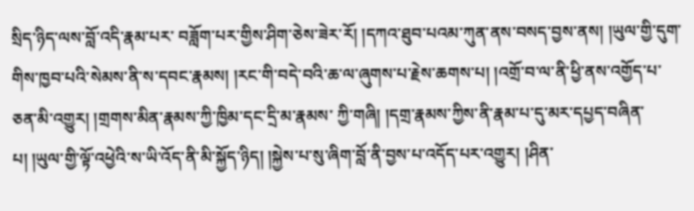སྲིད་ཉིད་ལས་བློ་འདི་རྣམ་པར་ བཟློག་པར་གྱིས་ཤིག་ཅེས་ཟེར་རོ། །དཀའ་ཐུབ་པའམ་ཀུན་ནས་བསད་བྱས་ནས། །ཡུལ་གྱི་དུག་གིས་ཁྱབ་པའི་སེམས་ནི་ས་དབང་རྣམས། །རང་གི་བདེ་བའི་ཆ་ལ་ཞུགས་པ་རྗེས་ཆགས་པ། །འགྲོ་བ་ལ་ནི་ཕྱི་ནས་འགྱོད་པ་ཅན་མི་འགྱུར། །གྲགས་མིན་རྣམས་ཀྱི་ཁྱིམ་དང་དྲི་མ་རྣམས་ ཀྱི་གཞི། །དགྲ་རྣམས་ཀྱིས་ནི་རྣམ་པ་དུ་མར་དཔྱད་བཞིན་པ། །ཡུལ་གྱི་ལྟོ་འཕྱེའི་ས་ཡི་འོད་ནི་མི་སྐྱོད་ཉིད། །སྐྱེས་པ་སུ་ཞིག་བློ་ནི་བྱས་པ་འདོད་པར་འགྱུར། །ཤིན་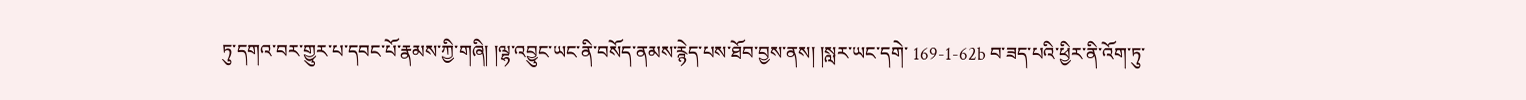ཏུ་དགའ་བར་གྱུར་པ་དབང་པོ་རྣམས་ཀྱི་གཞི། །ལྷ་འབྱུང་ཡང་ནི་བསོད་ནམས་རྙེད་པས་ཐོབ་བྱས་ནས། །སླར་ཡང་དགེ་ 169-1-62b བ་ཟད་པའི་ཕྱིར་ནི་འོག་ཏུ་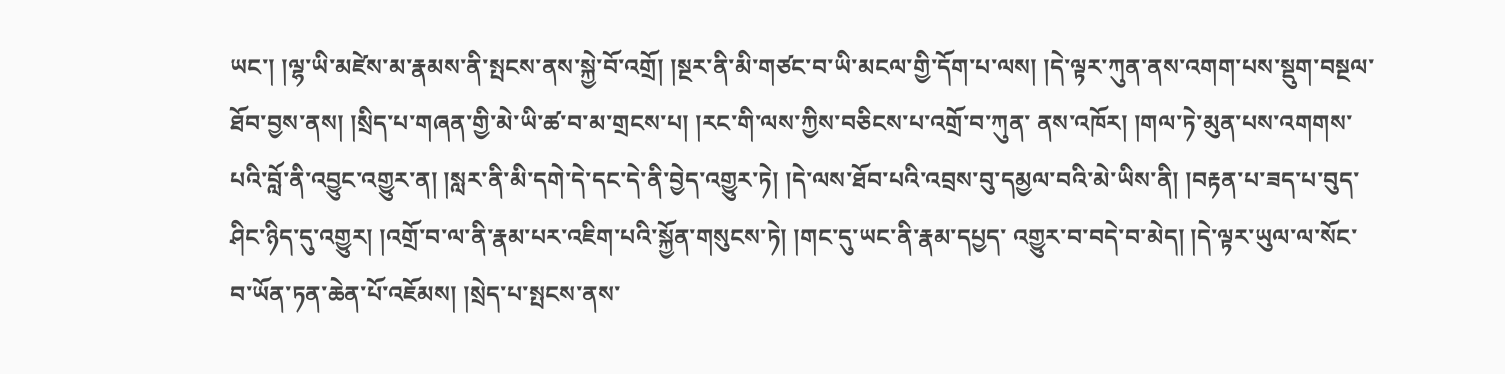ཡང་། །ལྷ་ཡི་མཛེས་མ་རྣམས་ནི་སྤངས་ནས་སྐྱེ་བོ་འགྲོ། །སྔར་ནི་མི་གཙང་བ་ཡི་མངལ་གྱི་དོག་པ་ལས། །དེ་ལྟར་ཀུན་ནས་འགག་པས་སྡུག་བསྔལ་ཐོབ་བྱས་ནས། །སྲིད་པ་གཞན་གྱི་མེ་ཡི་ཚ་བ་མ་གྲངས་པ། །རང་གི་ལས་ཀྱིས་བཅིངས་པ་འགྲོ་བ་ཀུན་ ནས་འཁོར། །གལ་ཏེ་མུན་པས་འགགས་པའི་བློ་ནི་འབྱུང་འགྱུར་ན། །སླར་ནི་མི་དགེ་དེ་དང་དེ་ནི་བྱེད་འགྱུར་ཏེ། །དེ་ལས་ཐོབ་པའི་འབྲས་བུ་དམྱལ་བའི་མེ་ཡིས་ནི། །བརྟན་པ་ཟད་པ་བུད་ཤིང་ཉིད་དུ་འགྱུར། །འགྲོ་བ་ལ་ནི་རྣམ་པར་འཇིག་པའི་སྐྱོན་གསུངས་ཏེ། །གང་དུ་ཡང་ནི་རྣམ་དཔྱད་ འགྱུར་བ་བདེ་བ་མེད། །དེ་ལྟར་ཡུལ་ལ་སོང་བ་ཡོན་ཏན་ཆེན་པོ་འཇོམས། །སྲེད་པ་སྤངས་ནས་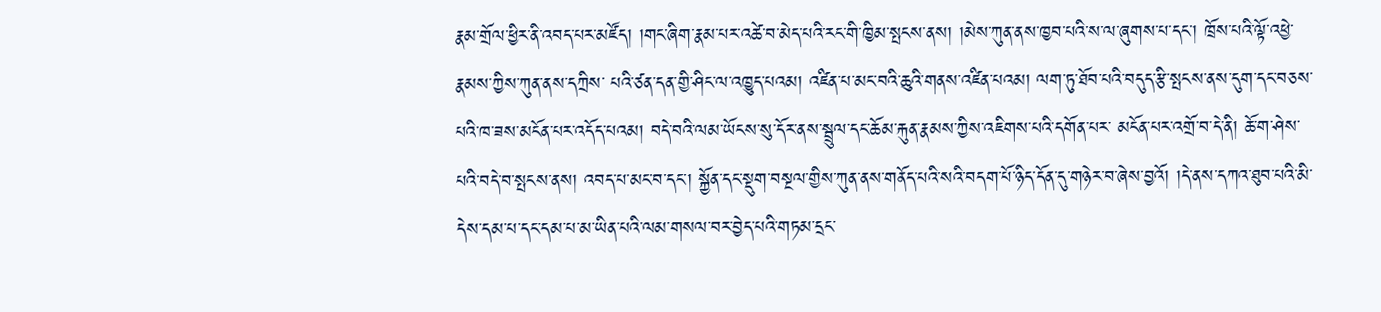རྣམ་གྲོལ་ཕྱིར་ནི་འབད་པར་མཛོད། །གང་ཞིག་རྣམ་པར་འཚེ་བ་མེད་པའི་རང་གི་ཁྱིམ་སྤངས་ནས། །མེས་ཀུན་ནས་ཁྱབ་པའི་ས་ལ་ཞུགས་པ་དང་། ཁྲོས་པའི་ལྟོ་འཕྱེ་རྣམས་ཀྱིས་ཀུན་ནས་དཀྲིས་ པའི་ཙན་དན་གྱི་ཤིང་ལ་འཁྱུད་པའམ། འཛིན་པ་མང་བའི་ཆུའི་གནས་འཛིན་པའམ། ལག་ཏུ་ཐོབ་པའི་བདུད་རྩི་སྤངས་ནས་དུག་དང་བཅས་པའི་ཁ་ཟས་མངོན་པར་འདོད་པའམ། བདེ་བའི་ལམ་ཡོངས་སུ་དོར་ནས་སྦྲུལ་དང་ཆོམ་རྐུན་རྣམས་ཀྱིས་འཇིགས་པའི་དགོན་པར་ མངོན་པར་འགྲོ་བ་དེ་ནི། ཆོ་ག་ཤེས་པའི་བདེ་བ་སྤངས་ནས། འབད་པ་མང་བ་དང་། སྐྱོན་དང་སྡུག་བསྔལ་གྱིས་ཀུན་ནས་གནོད་པའི་སའི་བདག་པོ་ཉིད་དོན་དུ་གཉེར་བ་ཞེས་བྱའོ། །དེ་ནས་དཀའ་ཐུབ་པའི་མི་དེས་དམ་པ་དང་དམ་པ་མ་ཡིན་པའི་ལམ་གསལ་བར་བྱེད་པའི་གཏམ་དྲང་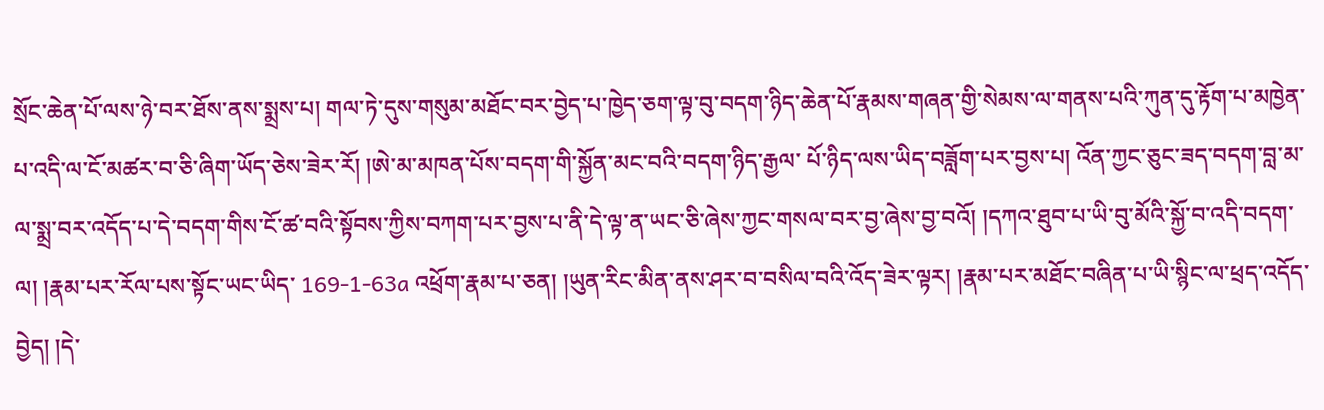སྲོང་ཆེན་པོ་ལས་ཉེ་བར་ཐོས་ནས་སྨྲས་པ། གལ་ཏེ་དུས་གསུམ་མཐོང་བར་བྱེད་པ་ཁྱེད་ཅག་ལྟ་བུ་བདག་ཉིད་ཆེན་པོ་རྣམས་གཞན་གྱི་སེམས་ལ་གནས་པའི་ཀུན་དུ་རྟོག་པ་མཁྱེན་པ་འདི་ལ་ངོ་མཚར་བ་ཅི་ཞིག་ཡོད་ཅེས་ཟེར་རོ། །ཨེ་མ་མཁན་པོས་བདག་གི་སྐྱོན་མང་བའི་བདག་ཉིད་རྒྱལ་ པོ་ཉིད་ལས་ཡིད་བཟློག་པར་བྱས་པ། འོན་ཀྱང་ཅུང་ཟད་བདག་བླ་མ་ལ་སྨྲ་བར་འདོད་པ་དེ་བདག་གིས་ངོ་ཚ་བའི་སྟོབས་ཀྱིས་བཀག་པར་བྱས་པ་ནི་དེ་ལྟ་ན་ཡང་ཅི་ཞེས་ཀྱང་གསལ་བར་བྱ་ཞེས་བྱ་བའོ། །དཀའ་ཐུབ་པ་ཡི་བུ་མོའི་སྐྱོ་བ་འདི་བདག་ལ། །རྣམ་པར་རོལ་པས་སྟོང་ཡང་ཡིད་ 169-1-63a འཕྲོག་རྣམ་པ་ཅན། །ཡུན་རིང་མིན་ནས་ཤར་བ་བསིལ་བའི་འོད་ཟེར་ལྟར། །རྣམ་པར་མཐོང་བཞིན་པ་ཡི་སྙིང་ལ་ཕྲད་འདོད་བྱེད། །དེ་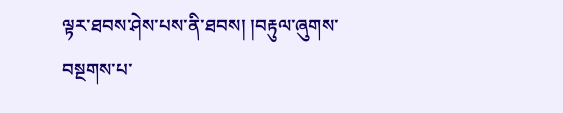ལྟར་ཐབས་ཤེས་པས་ནི་ཐབས། །བརྟུལ་ཞུགས་བསྔགས་པ་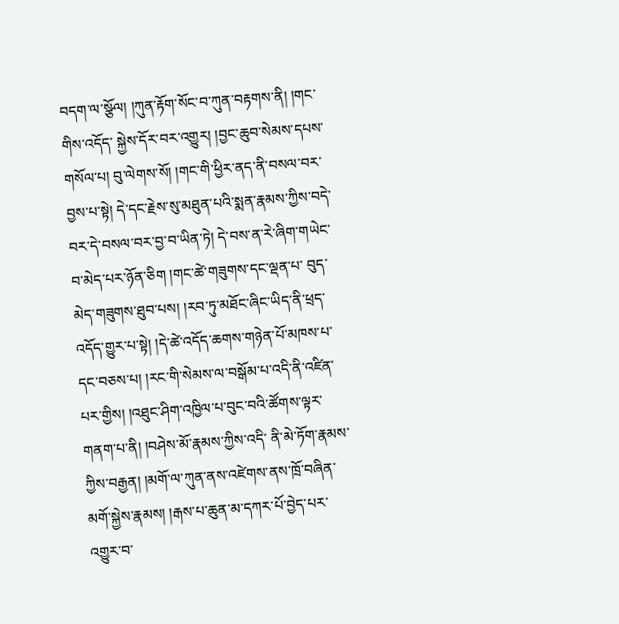བདག་ལ་སྩོལ། །ཀུན་རྟོག་སོང་བ་ཀུན་བརྟགས་ནི། །གང་གིས་འདོད་ སྐྱེས་དོར་བར་འགྱུར། །བྱང་ཆུབ་སེམས་དཔས་གསོལ་པ། བུ་ལེགས་སོ། །གང་གི་ཕྱིར་ནད་ནི་བསལ་བར་བྱས་པ་སྟེ། དེ་དང་རྗེས་སུ་མཐུན་པའི་སྨན་རྣམས་ཀྱིས་བདེ་བར་དེ་བསལ་བར་བྱ་བ་ཡིན་ཏེ། དེ་བས་ན་རེ་ཞིག་གཡེང་བ་མེད་པར་ཉོན་ཅིག །གང་ཚེ་གཟུགས་དང་ལྡན་པ་ བུད་མེད་གཟུགས་ཐུབ་པས། །རབ་ཏུ་མཐོང་ཞིང་ཡིད་ནི་ཕྲད་འདོད་གྱུར་པ་སྟེ། །དེ་ཚེ་འདོད་ཆགས་གཉེན་པོ་མཁས་པ་དང་བཅས་པ། །རང་གི་སེམས་ལ་བསྒོམ་པ་འདི་ནི་འཛིན་པར་གྱིས། །འཐུང་ཤིག་འཁྱིལ་པ་བུང་བའི་ཚོགས་ལྟར་གནག་པ་ནི། །བཤེས་མོ་རྣམས་ཀྱིས་འདི་ ནི་མེ་ཏོག་རྣམས་ཀྱིས་བརྒྱན། །མགོ་ལ་ཀུན་ནས་འཛེགས་ནས་ཁྲོ་བཞིན་མགོ་སྐྱེས་རྣམས། །རྒས་པ་ཆུན་མ་དཀར་པོ་བྱེད་པར་འགྱུར་བ་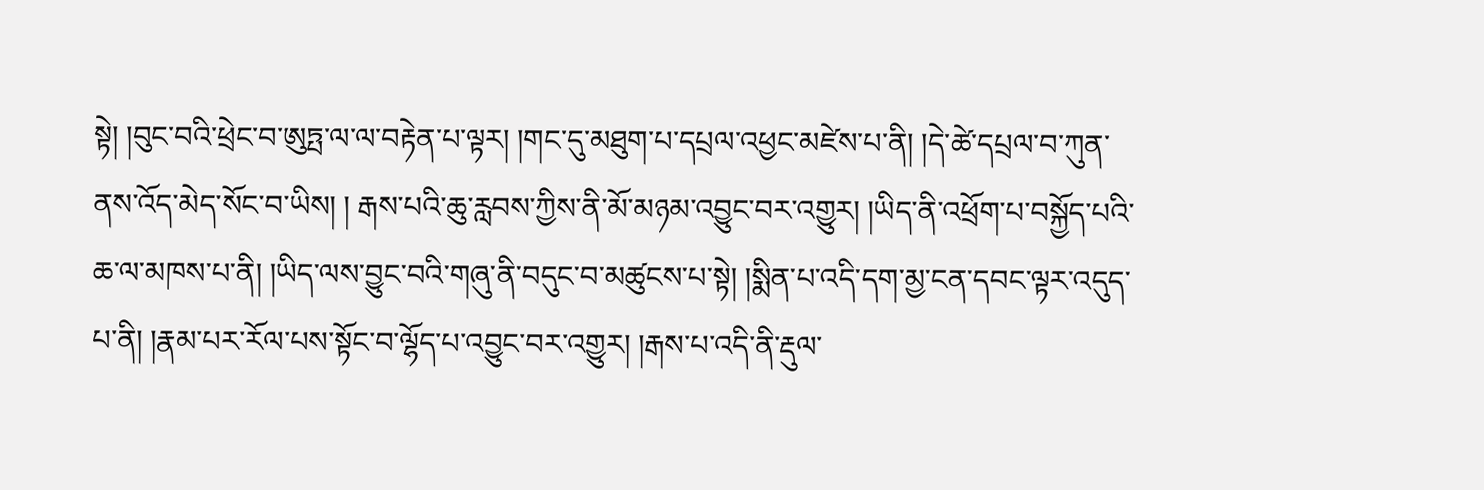སྟེ། །བུང་བའི་ཕྲེང་བ་ཨུཏྤ་ལ་ལ་བརྟེན་པ་ལྟར། །གང་དུ་མཐུག་པ་དཔྲལ་འཕྱང་མཛེས་པ་ནི། །དེ་ཚེ་དཔྲལ་བ་ཀུན་ནས་འོད་མེད་སོང་བ་ཡིས། ། རྒས་པའི་ཆུ་རླབས་ཀྱིས་ནི་མོ་མཉམ་འབྱུང་བར་འགྱུར། །ཡིད་ནི་འཕྲོག་པ་བསྐྱོད་པའི་ཆ་ལ་མཁས་པ་ནི། །ཡིད་ལས་བྱུང་བའི་གཞུ་ནི་བདུང་བ་མཚུངས་པ་སྟེ། །སྨིན་པ་འདི་དག་མྱ་ངན་དབང་ལྟར་འདུད་པ་ནི། །རྣམ་པར་རོལ་པས་སྟོང་བ་ལྷོད་པ་འབྱུང་བར་འགྱུར། །རྒས་པ་འདི་ནི་རྡུལ་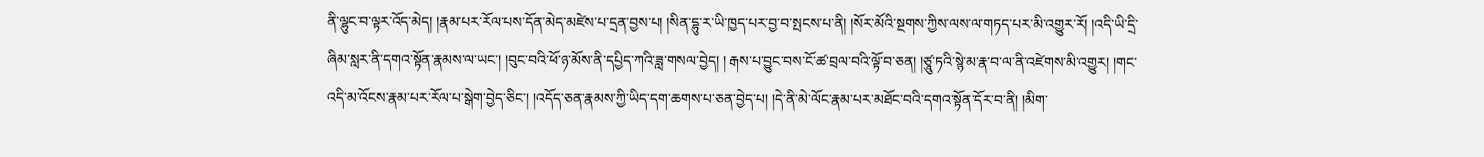ནི་ལྷུང་བ་ལྟར་འོད་མེད། །རྣམ་པར་རོལ་པས་དོན་མེད་མཛེས་པ་དྲན་བྱས་པ། །སིན་དྷུ་ར་ཡི་ཁྱད་པར་བྱ་བ་སྤངས་པ་ནི། །སོར་མོའི་སྔགས་ཀྱིས་ལས་ལ་གཏད་པར་མི་འགྱུར་རོ། །འདི་ཡི་དྲི་ཞིམ་སླར་ནི་དགའ་སྟོན་རྣམས་ལ་ཡང་། །བུང་བའི་ཕོ་ཉ་མོས་ནི་དཔྱིད་ཀའི་ཟླ་གསལ་བྱེད། ། རྒས་པ་བྱུང་བས་ངོ་ཚ་བྲལ་བའི་ལྟོ་བ་ཅན། །ཙཱུ་ཏའི་སྙེ་མ་རྣ་བ་ལ་ནི་འཛེགས་མི་འགྱུར། །གང་འདི་མ་འོངས་རྣམ་པར་རོལ་པ་སྒེག་བྱེད་ཅིང་། །འདོད་ཅན་རྣམས་ཀྱི་ཡིད་དག་ཆགས་པ་ཅན་བྱེད་པ། །དེ་ནི་མེ་ལོང་རྣམ་པར་མཐོང་བའི་དགའ་སྟོན་དོར་བ་ནི། །མིག་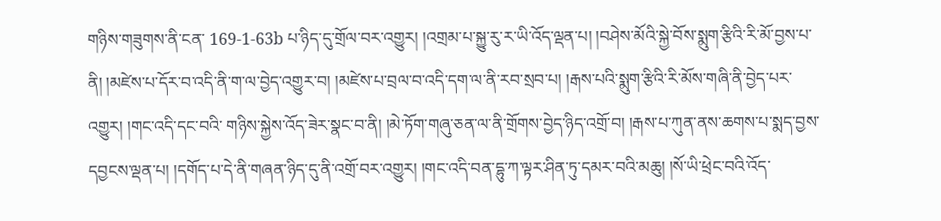གཉིས་གཟུགས་ནི་ངན་ 169-1-63b པ་ཉིད་དུ་གྲོལ་བར་འགྱུར། །འགྲམ་པ་སྐྱུ་རུ་ར་ཡི་འོད་ལྡན་པ། །བཤེས་མོའི་སྐྱེ་བོས་སྨུག་རྩིའི་རི་མོ་བྱས་པ་ནི། །མཛེས་པ་དོར་བ་འདི་ནི་ག་ལ་བྱེད་འགྱུར་བ། །མཛེས་པ་བྲལ་བ་འདི་དག་ལ་ནི་རབ་སྲབ་པ། །རྒས་པའི་སྨུག་རྩིའི་རི་མོས་གཞི་ནི་བྱེད་པར་འགྱུར། །གང་འདི་དང་བའི་ གཉིས་སྐྱེས་འོད་ཟེར་སྣང་བ་ནི། །མེ་ཏོག་གཞུ་ཅན་ལ་ནི་གྲོགས་བྱེད་ཉིད་འགྲོ་བ། །རྒས་པ་ཀུན་ནས་ཆགས་པ་སྨད་བྱས་དབྱངས་ལྡན་པ། །དགོད་པ་དེ་ནི་གཞན་ཉིད་དུ་ནི་འགྲོ་བར་འགྱུར། །གང་འདི་བན་དྷུ་ཀ་ལྟར་ཤིན་ཏུ་དམར་བའི་མཆུ། །སོ་ཡི་ཕྲེང་བའི་འོད་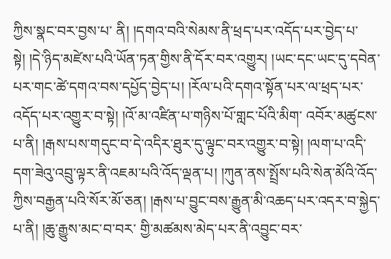ཀྱིས་སྣང་བར་བྱས་པ་ ནི། །དགའ་བའི་སེམས་ནི་ཕྲད་པར་འདོད་པར་བྱེད་པ་སྟེ། །དེ་ཉིད་མཛེས་པའི་ཡོན་ཏན་གྱིས་ནི་དོར་བར་འགྱུར། །ཡང་དང་ཡང་དུ་དབེན་པར་གང་ཚེ་དགའ་བས་དཔྱོད་བྱེད་པ། །རོལ་པའི་དགའ་སྟོན་པར་ལ་ཕྲད་པར་འདོད་པར་འགྱུར་བ་སྟེ། །འོ་མ་འཛིན་པ་གཉིས་པོ་གླང་པོའི་མིག་ འབོར་མཚུངས་པ་ནི། །རྒས་པས་གདུང་བ་དེ་འདིར་ཐུར་དུ་ལྟུང་བར་འགྱུར་བ་སྟེ། །ལག་པ་འདི་དག་ཟེའུ་འབྲུ་ལྟར་ནི་འཇམ་པའི་འོད་ལྡན་པ། །ཀུན་ནས་སྤྲོས་པའི་སེན་མོའི་འོད་ཀྱིས་བརྒྱན་པའི་སོར་མོ་ཅན། །རྒས་པ་བྱུང་བས་རྒྱུན་མི་འཆད་པར་འདར་བ་སྐྱེད་པ་ནི། །ཆུ་རྒྱུས་མང་བ་བར་ གྱི་མཚམས་མེད་པར་ནི་འབྱུང་བར་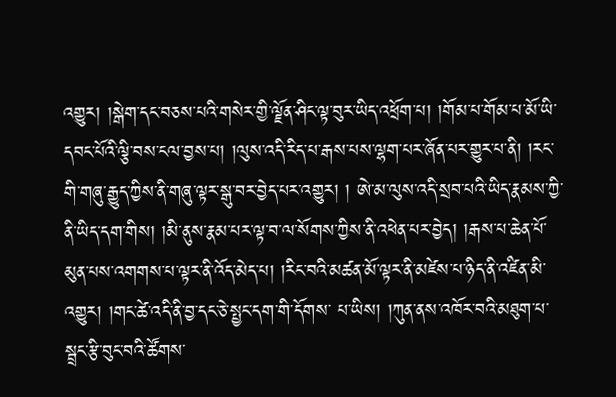འགྱུར། །སྒེག་དང་བཅས་པའི་གསེར་གྱི་ལྗོན་ཤིང་ལྟ་བུར་ཡིད་འཕྲོག་པ། །གོམ་པ་གོམ་པ་མོ་ཡི་དབང་པོའི་ལྕི་བས་ངལ་བྱས་པ། །ལུས་འདི་རིད་པ་རྒས་པས་ལྷག་པར་ཞོན་པར་གྱུར་པ་ནི། །རང་གི་གཞུ་རྒྱུད་ཀྱིས་ནི་གཞུ་ལྟར་སྒུ་བར་བྱེད་པར་འགྱུར། ། ཨེ་མ་ལུས་འདི་སྲབ་པའི་ཡིད་རྣམས་ཀྱི་ནི་ཡིད་དག་གིས། །མི་ནུས་རྣམ་པར་ལྟ་བ་ལ་སོགས་ཀྱིས་ནི་འཕེན་པར་བྱེད། །རྒས་པ་ཆེན་པོ་མུན་པས་འགགས་པ་ལྟར་ནི་འོད་མེད་པ། །རིང་བའི་མཚན་མོ་ལྟར་ནི་མཛེས་པ་ཉིད་ནི་འཛིན་མི་འགྱུར། །གང་ཚེ་འདི་ནི་བྱ་དང་ཅེ་སྤྱང་དག་གི་དོགས་ པ་ཡིས། །ཀུན་ནས་འཁོར་བའི་མཐུག་པ་སྦྲང་རྩི་བུང་བའི་ཚོགས་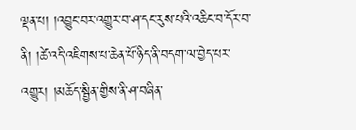ལྡན་པ། །འབྱུང་བར་འགྱུར་བ་ཤ་དང་རུས་པའི་འཆིང་བ་དོར་བ་ནི། །ཚེ་འདི་འཇིགས་པ་ཆེན་པོ་ཉིད་ནི་བདག་ལ་བྱེད་པར་འགྱུར། །མཆོད་སྦྱིན་གྱིས་ནི་ཤ་བཞིན་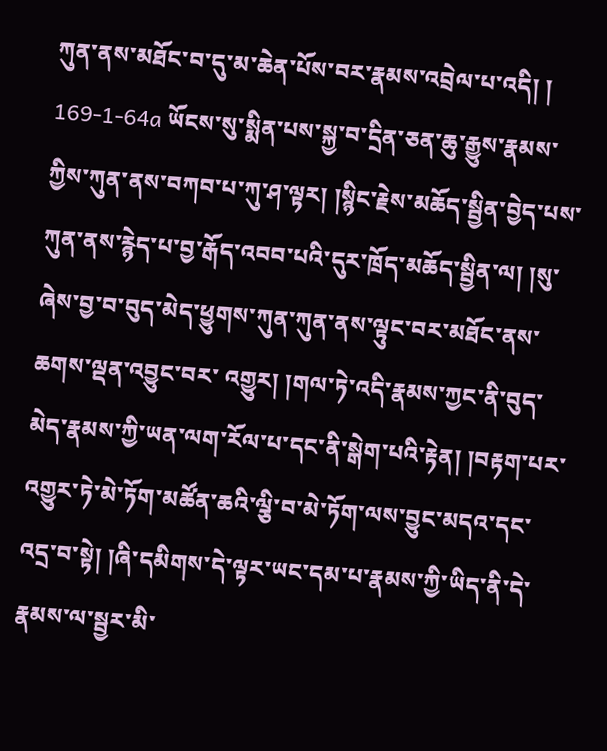ཀུན་ནས་མཐོང་བ་དུ་མ་ཆེན་པོས་བར་རྣམས་འབྲེལ་པ་འདི། ། 169-1-64a ཡོངས་སུ་སྨིན་པས་སྐྱ་བ་དྲིན་ཅན་ཆུ་རྒྱུས་རྣམས་ཀྱིས་ཀུན་ནས་བཀབ་པ་ཀུ་ཤ་ལྟར། །སྙིང་རྗེས་མཆོད་སྦྱིན་བྱེད་པས་ཀུན་ནས་རྙེད་པ་བྱ་རྒོད་འབབ་པའི་དུར་ཁྲོད་མཆོད་སྦྱིན་ལ། །སུ་ཞེས་བྱ་བ་བུད་མེད་ཕྱུགས་ཀུན་ཀུན་ནས་ལྟུང་བར་མཐོང་ནས་ཆགས་ལྡན་འབྱུང་བར་ འགྱུར། །གལ་ཏེ་འདི་རྣམས་ཀྱང་ནི་བུད་མེད་རྣམས་ཀྱི་ཡན་ལག་རོལ་པ་དང་ནི་སྒེག་པའི་རྟེན། །བརྟག་པར་འགྱུར་ཏེ་མེ་ཏོག་མཚོན་ཆའི་ལྕི་བ་མེ་ཏོག་ལས་བྱུང་མདའ་དང་འདྲ་བ་སྟེ། །ཞི་དམིགས་དེ་ལྟར་ཡང་དམ་པ་རྣམས་ཀྱི་ཡིད་ནི་དེ་རྣམས་ལ་སྦྱར་མི་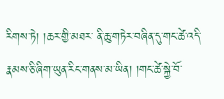རིགས་ཏེ། །ཆར་གྱི་མཐར་ ནི་ཆུ་གཏེར་བཞིན་དུ་གང་ཚེ་འདི་རྣམས་ཅི་ཞིག་ཡུན་རིང་གནས་མ་ཡིན། །གང་ཚེ་སྐྱེ་བོ་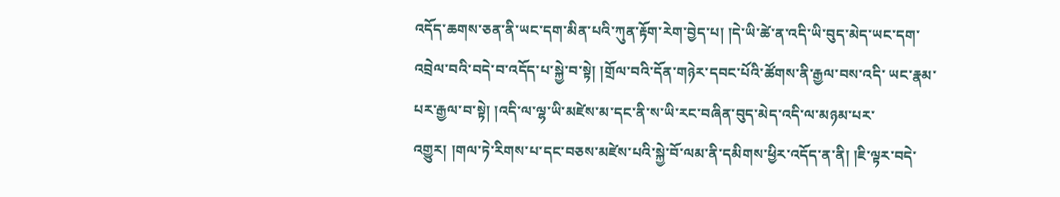འདོད་ཆགས་ཅན་ནི་ཡང་དག་མིན་པའི་ཀུན་རྟོག་རེག་བྱེད་པ། །དེ་ཡི་ཚེ་ན་འདི་ཡི་བུད་མེད་ཡང་དག་འབྲེལ་བའི་བདེ་བ་འདོད་པ་སྐྱེ་བ་སྟེ། །གྲོལ་བའི་དོན་གཉེར་དབང་པོའི་ཚོགས་ནི་རྒྱལ་བས་འདི་ ཡང་རྣམ་པར་རྒྱལ་བ་སྟེ། །འདི་ལ་ལྷ་ཡི་མཛེས་མ་དང་ནི་ས་ཡི་རང་བཞིན་བུད་མེད་འདི་ལ་མཉམ་པར་འགྱུར། །གལ་ཏེ་རིགས་པ་དང་བཅས་མཛེས་པའི་སྐྱེ་བོ་ལམ་ནི་དམིགས་ཕྱིར་འདོད་ན་ནི། །ཇི་ལྟར་བདེ་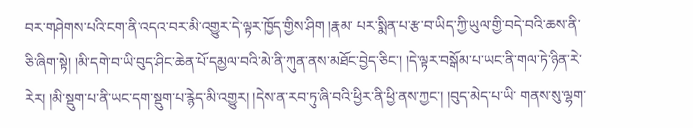བར་གཤེགས་པའི་ངག་ནི་འདའ་བར་མི་འགྱུར་དེ་ལྟར་ཁྱོད་གྱིས་ཤིག །རྣམ་ པར་སྨིན་པ་རྩ་བ་ཡིད་ཀྱི་ཡུལ་གྱི་བདེ་བའི་ཆས་ནི་ཅི་ཞིག་སྟེ། །མི་དགེ་བ་ཡི་བུད་ཤིང་ཆེན་པོ་དམྱལ་བའི་མེ་ནི་ཀུན་ནས་མཐོང་བྱེད་ཅིང་། །དེ་ལྟར་བསྒོམ་པ་ཡང་ནི་གལ་ཏེ་ཉིན་རེ་རེར། །མི་སྡུག་པ་ནི་ཡང་དག་སྡུག་པ་རྙེད་མི་འགྱུར། །དེས་ན་རབ་ཏུ་ཞི་བའི་ཕྱིར་ནི་ཕྱི་ནས་ཀྱང་། །བུད་མེད་པ་ཡི་ གནས་སུ་ལྷག་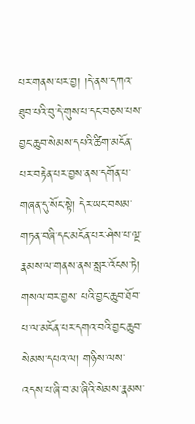པར་གནས་པར་བྱ། །དེ་ནས་དཀའ་ཐུབ་པའི་བུ་དེ་གུས་པ་དང་བཅས་པས་བྱང་ཆུབ་སེམས་དཔའི་ཚིག་མངོན་པར་བརྟེན་པར་བྱས་ནས་དགོན་པ་གཞན་དུ་སོང་སྟེ། དེར་ཡང་བསམ་གཏན་བཞི་དང་མངོན་པར་ཤེས་པ་ལྔ་རྣམས་ལ་གནས་ནས་སླར་འོངས་ཏེ། གསལ་བར་བྱས་ པའི་བྱང་ཆུབ་ཐོབ་པ་ལ་མངོན་པར་དགའ་བའི་བྱང་ཆུབ་སེམས་དཔའ་ལ། གཉིས་ལས་འདས་པ་ཞི་བ་མ་ཞིའི་སེམས་རྣམས་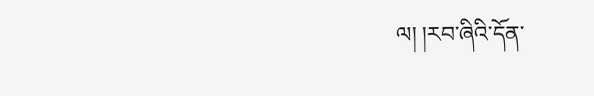ལ། །རབ་ཞིའི་དོན་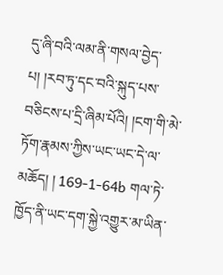དུ་ཞི་བའི་ལམ་ནི་གསལ་བྱེད་པ། །རབ་ཏུ་དང་བའི་སྐུད་པས་བཅིངས་པ་དྲི་ཞིམ་པོའི། །ངག་གི་མེ་ཏོག་རྣམས་ཀྱིས་ཡང་ཡང་དེ་ལ་མཆོད། ། 169-1-64b གལ་ཏེ་ཁྱོད་ནི་ཡང་དག་སྐྱེ་འགྱུར་མ་ཡིན་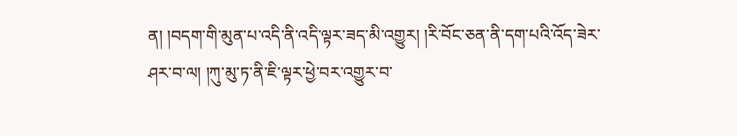ན། །བདག་གི་མུན་པ་འདི་ནི་འདི་ལྟར་ཟད་མི་འགྱུར། །རི་བོང་ཅན་ནི་དག་པའི་འོད་ཟེར་ཤར་བ་ལ། །ཀུ་མུ་ཏ་ནི་ཇི་ལྟར་ཕྱེ་བར་འགྱུར་བ་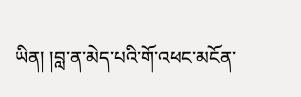ཡིན། །བླ་ན་མེད་པའི་གོ་འཕང་མངོན་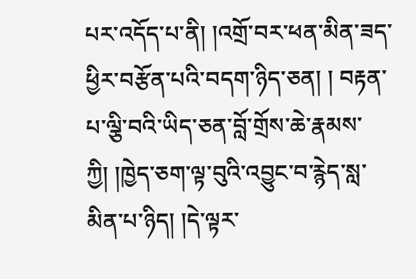པར་འདོད་པ་ནི། །འགྲོ་བར་ཕན་མིན་ཟད་ཕྱིར་བརྩོན་པའི་བདག་ཉིད་ཅན། ། བརྟན་པ་ལྕི་བའི་ཡིད་ཅན་བློ་གྲོས་ཆེ་རྣམས་ཀྱི། །ཁྱེད་ཅག་ལྟ་བུའི་འབྱུང་བ་རྙེད་སླ་མིན་པ་ཉིད། །དེ་ལྟར་